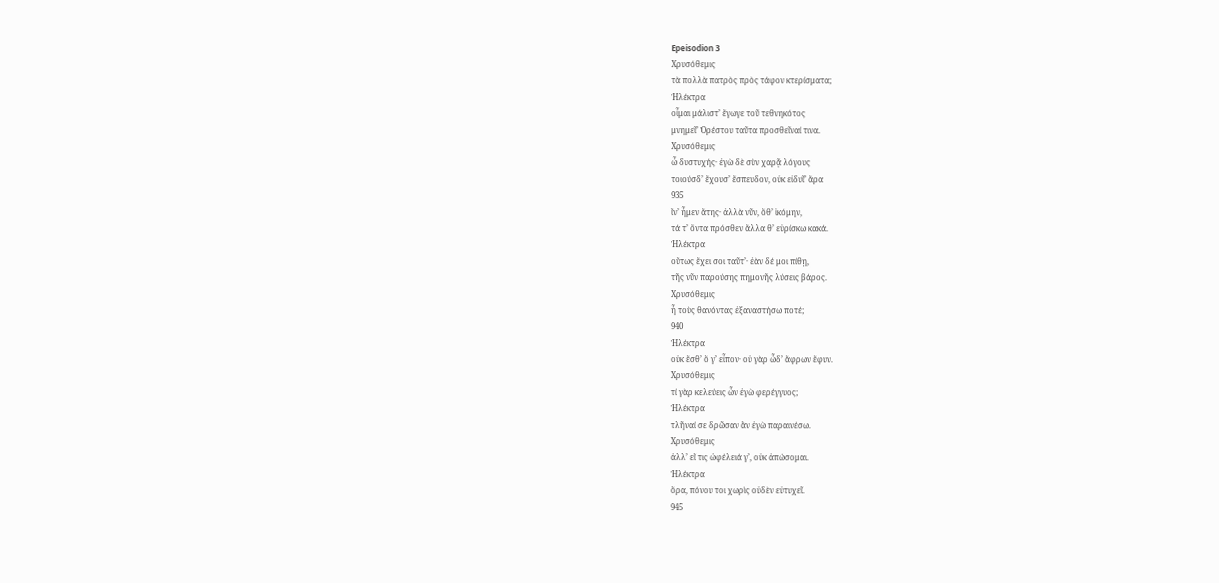Epeisodion 3
Χρυσόθεμις
τὰ πολλὰ πατρὸς πρὸς τάφον κτερίσματα;
Ἠλέκτρα
οἶμαι μάλιστʼ ἔγωγε τοῦ τεθνηκότος
μνημεῖʼ Ὀρέστου ταῦτα προσθεῖναί τινα.
Χρυσόθεμις
ὦ δυστυχής· ἐγὼ δὲ σὺν χαρᾷ λόγους
τοιούσδʼ ἔχουσʼ ἔσπευδον, οὐκ εἰδυῖʼ ἄρα
935
ἵνʼ ἦμεν ἄτης· ἀλλὰ νῦν, ὅθʼ ἱκόμην,
τά τʼ ὄντα πρόσθεν ἄλλα θʼ εὑρίσκω κακά.
Ἠλέκτρα
οὕτως ἔχει σοι ταῦτʼ· ἐὰν δέ μοι πίθῃ,
τῆς νῦν παρούσης πημονῆς λύσεις βάρος.
Χρυσόθεμις
ἦ τοὺς θανόντας ἐξαναστήσω ποτέ;
940
Ἠλέκτρα
οὐκ ἔσθʼ ὅ γʼ εἶπον· οὐ γὰρ ὧδʼ ἄφρων ἔφυν.
Χρυσόθεμις
τί γὰρ κελεύεις ὧν ἐγὼ φερέγγυος;
Ἠλέκτρα
τλῆναί σε δρῶσαν ἃν ἐγὼ παραινέσω.
Χρυσόθεμις
ἀλλʼ εἴ τις ὠφέλειά γʼ, οὐκ ἀπώσομαι.
Ἠλέκτρα
ὅρα, πόνου τοι χωρὶς οὐδὲν εὐτυχεῖ.
945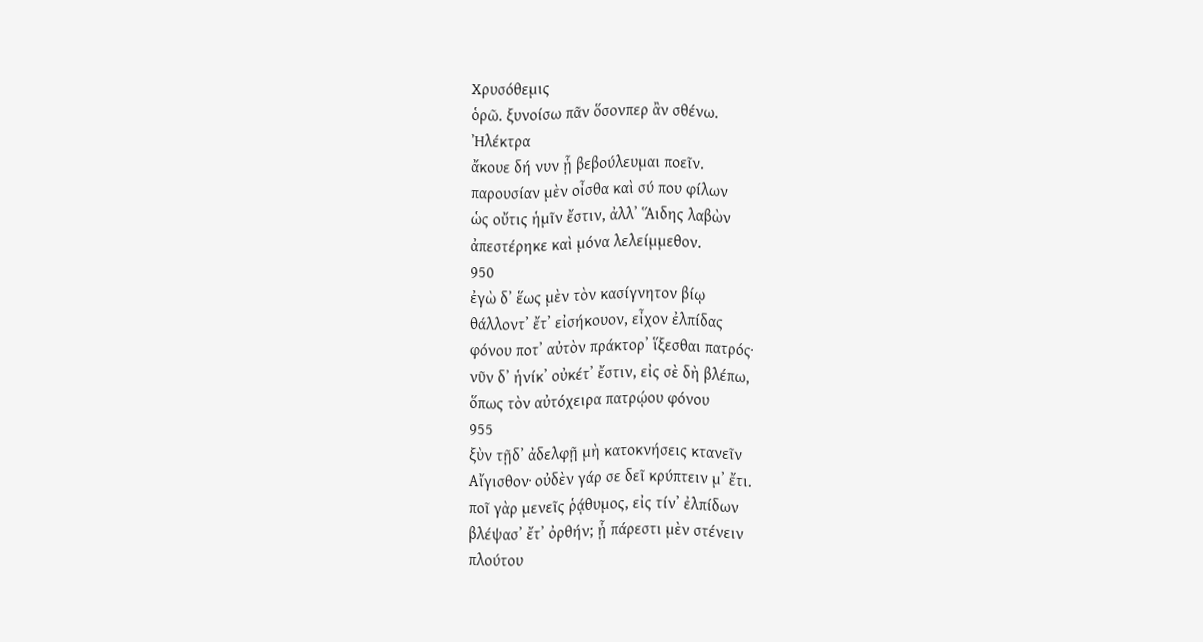Χρυσόθεμις
ὁρῶ. ξυνοίσω πᾶν ὅσονπερ ἂν σθένω.
Ἠλέκτρα
ἄκουε δή νυν ᾗ βεβούλευμαι ποεῖν.
παρουσίαν μὲν οἶσθα καὶ σύ που φίλων
ὡς οὔτις ἡμῖν ἔστιν, ἀλλʼ Ἅιδης λαβὼν
ἀπεστέρηκε καὶ μόνα λελείμμεθον.
950
ἐγὼ δʼ ἕως μὲν τὸν κασίγνητον βίῳ
θάλλοντʼ ἔτʼ εἰσήκουον, εἶχον ἐλπίδας
φόνου ποτʼ αὐτὸν πράκτορʼ ἵξεσθαι πατρός·
νῦν δʼ ἡνίκʼ οὐκέτʼ ἔστιν, εἰς σὲ δὴ βλέπω,
ὅπως τὸν αὐτόχειρα πατρῴου φόνου
955
ξὺν τῇδʼ ἀδελφῇ μὴ κατοκνήσεις κτανεῖν
Αἴγισθον· οὐδὲν γάρ σε δεῖ κρύπτειν μʼ ἔτι.
ποῖ γὰρ μενεῖς ῥᾴθυμος, εἰς τίνʼ ἐλπίδων
βλέψασʼ ἔτʼ ὀρθήν; ᾗ πάρεστι μὲν στένειν
πλούτου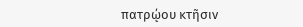πατρῴου κτῆσιν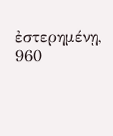ἐστερημένῃ,
960